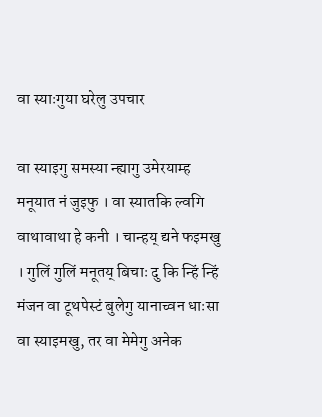वा स्याःगुया घरेलु उपचार

वा स्याइगु समस्या न्ह्यागु उमेरयाम्ह मनूयात नं जुइफु । वा स्यातकि ल्वगि वाथावाथा हे कनी । चान्हय् द्यने फइमखु । गुलिं गुलिं मनूतय् बिचाः दु कि न्हिं न्हिं मंजन वा टूथपेस्टं बुलेगु यानाच्वन धाःसा वा स्याइमखु, तर वा मेमेगु अनेक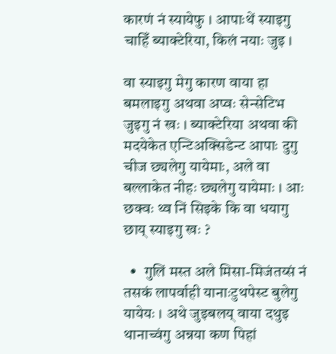कारणं नं स्यायेफु । आपाःथें स्याइगु चाहिँ ब्याक्टेरिया, किलं नयाः जुइ ।

वा स्याइगु मेगु कारण वाया हा बमलाइगु अथवा अप्वः सेन्सेटिभ जुइगु नं खः । ब्याक्टेरिया अथवा की मदयेकेत एन्टिअक्सिडेन्ट आपाः दुगु चीज छ्यलेगु यायेमाः, अले वा बल्लाकेत नीहः छ्यलेगु यायेमाः । आः छक्वः थ्व निं सिइके कि वा धयागु छाय् स्याइगु खः ?

  •  गुलिं मस्त अले मिसा-मिजंतय्सं नं तसकं लापर्वाही यानाःटुथपेस्ट बुलेगु यायेयः । अथे जुइबलय् वाया दथुइ थानाच्वंगु अन्नया कण पिहां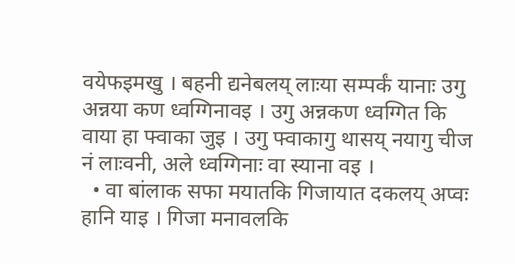वयेफइमखु । बहनी द्यनेबलय् लाःया सम्पर्कं यानाः उगु अन्नया कण ध्वग्गिनावइ । उगु अन्नकण ध्वग्गित कि वाया हा फ्वाका जुइ । उगु फ्वाकागु थासय् नयागु चीज नं लाःवनी, अले ध्वग्गिनाः वा स्याना वइ ।
  • वा बांलाक सफा मयातकि गिजायात दकलय् अप्वः हानि याइ । गिजा मनावलकि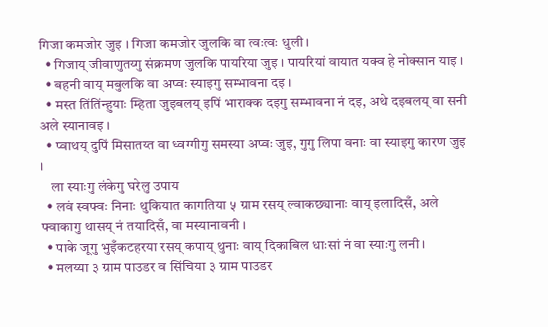गिजा कमजोर जुइ । गिजा कमजोर जुलकि वा त्वःत्वः धुली ।
  • गिजाय् जीवाणुतय्गु संक्रमण जुलकि पायरिया जुइ । पायरियां वायात यक्व हे नोक्सान याइ ।
  • बहनी वाय् मबुलकि वा अप्वः स्याइगु सम्भावना दइ ।
  • मस्त तिंतिंन्हुयाः म्हिता जुइबलय् इपिं भाराक्क दइगु सम्भावना नं दइ, अथे दइबलय् वा सनी अले स्यानावइ ।
  • प्वाथय् दुपिं मिसातय्त वा ध्वग्गीगु समस्या अप्वः जुइ, गुगु लिपा वनाः वा स्याइगु कारण जुइ ।
    ला स्याःगु लंकेगु घरेलु उपाय
  • लवं स्वफ्वः निनाः थुकियात कागतिया ५ ग्राम रसय् ल्वाकछ्यानाः वाय् इलादिसँ, अले फ्वाकागु थासय् नं तयादिसँ, वा मस्यानावनी ।
  • पाके जूगु भुइँकटहरया रसय् कपाय् थुनाः वाय् दिकाबिल धाःसां नं वा स्याःगु लनी ।
  • मलय्या ३ ग्राम पाउडर व सिंचिया ३ ग्राम पाउडर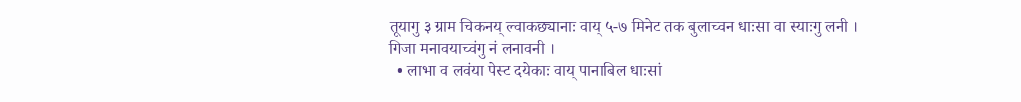तूयागु ३ ग्राम चिकनय् ल्वाकछ्यानाः वाय् ५-७ मिनेट तक बुलाच्वन धाःसा वा स्याःगु लनी । गिजा मनावयाच्वंगु नं लनावनी ।
  • लाभा व लवंया पेस्ट दयेकाः वाय् पानाबिल धाःसां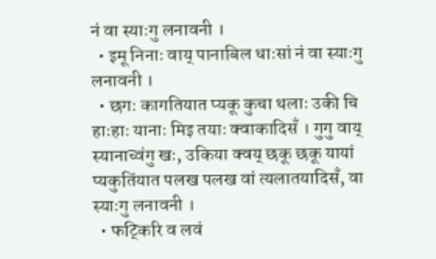नं वा स्याःगु लनावनी ।
  • इमू निनाः वाय् पानाबिल धाःसां नं वा स्याःगु लनावनी ।
  • छगः कागतियात प्यकू कुचा थलाः उकी चि हाःहाः यानाः मिइ तयाः क्वाकादिसँ । गुगु वाय् स्यानाच्वंगु खः, उकिया क्वय् छकू छकू यायां प्यकुतिंयात पलख पलख वां त्यलातयादिसँ, वा स्याःगु लनावनी ।
  • फट्किरि व लवं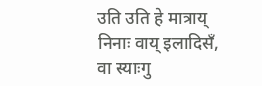उति उति हे मात्राय् निनाः वाय् इलादिसँ, वा स्याःगु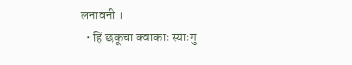लनावनी ।
  • हिं छकूचा क्वाकाः स्याःगु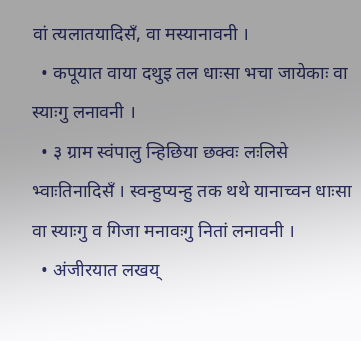वां त्यलातयादिसँ, वा मस्यानावनी ।
  • कपूयात वाया दथुइ तल धाःसा भचा जायेकाः वा स्याःगु लनावनी ।
  • ३ ग्राम स्वंपालु न्हिछिया छक्वः लःलिसे भ्वाःतिनादिसँ । स्वन्हुप्यन्हु तक थथे यानाच्वन धाःसा वा स्याःगु व गिजा मनावःगु नितां लनावनी ।
  • अंजीरयात लखय्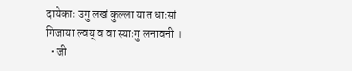दायेकाः उगु लखं कुल्ला यात धाःसां गिजाया ल्वय् व वा स्याःगु लनावनी ।
  • जी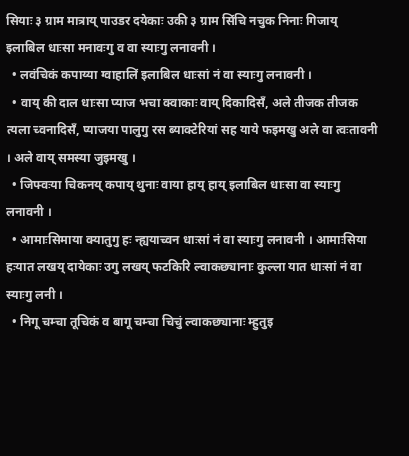सियाः ३ ग्राम मात्राय् पाउडर दयेकाः उकी ३ ग्राम सिंचि नचुक निनाः गिजाय् इलाबिल धाःसा मनावःगु व वा स्याःगु लनावनी ।
  • लवंचिकं कपाय्या ग्वाहालिं इलाबिल धाःसां नं वा स्याःगु लनावनी ।
  • वाय् की दाल धाःसा प्याज भचा क्वाकाः वाय् दिकादिसँ, अले तीजक तीजक त्यला च्वनादिसँ, प्याजया पालुगु रस ब्याक्टेरियां सह याये फइमखु अले वा त्वःतावनी । अले वाय् समस्या जुइमखु ।
  • जिफ्वःया चिकनय् कपाय् थुनाः वाया हाय् हाय् इलाबिल धाःसा वा स्याःगु लनावनी ।
  • आमाःसिमाया क्यातुगु हः न्ह्ययाच्वन धाःसां नं वा स्याःगु लनावनी । आमाःसिया हःयात लखय् दायेकाः उगु लखय् फटकिरि ल्वाकछ्यानाः कुल्ला यात धाःसां नं वा स्याःगु लनी ।
  • निगू चम्चा तूचिकं व बागू चम्चा चिचुं ल्वाकछ्यानाः म्हुतुइ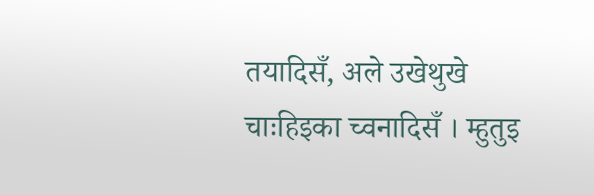तयादिसँ, अले उखेथुखे चाःहिइका च्वनादिसँ । म्हुतुइ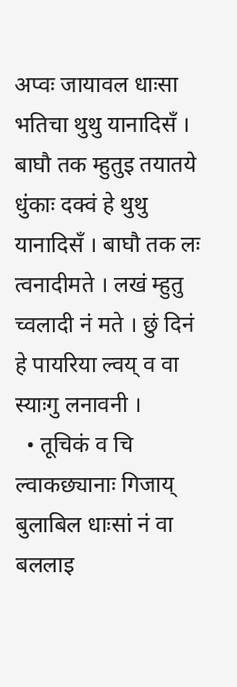अप्वः जायावल धाःसा भतिचा थुथु यानादिसँ । बाघौ तक म्हुतुइ तयातये धुंकाः दक्वं हे थुथु यानादिसँ । बाघौ तक लः त्वनादीमते । लखं म्हुतु च्वलादी नं मते । छुं दिनं हे पायरिया ल्वय् व वा स्याःगु लनावनी ।
  • तूचिकं व चि ल्वाकछ्यानाः गिजाय् बुलाबिल धाःसां नं वा बललाइ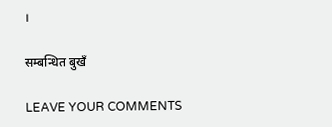।

सम्बन्धित बुखँ

LEAVE YOUR COMMENTS